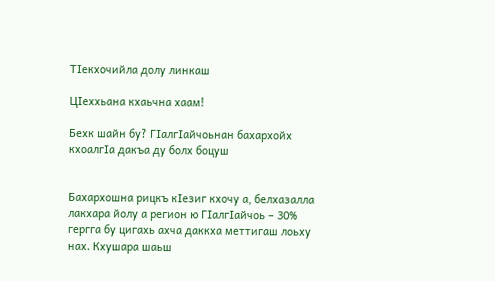ТIекхочийла долу линкаш

ЦIеххьана кхаьчна хаам!

Бехк шайн бу? ГIалгIайчоьнан бахархойх кхоалгIа дакъа ду болх боцуш


Бахархошна рицкъ кIезиг кхочу а, белхазалла лакхара йолу а регион ю ГIалгIайчоь – 30% гергга бу цигахь ахча даккха меттигаш лоьху нах. Кхушара шаьш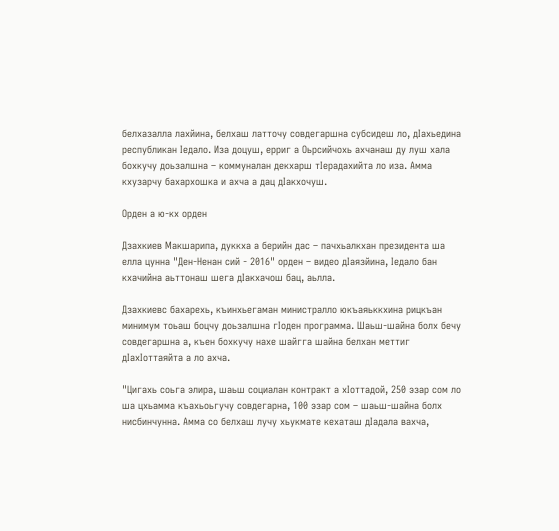белхазалла лахйина, белхаш латточу совдегаршна субсидеш ло, дIахьедина республикан Iедало. Иза доцуш, ерриг а Оьрсийчохь ахчанаш ду луш хала бохкучу доьзалшна – коммуналан декхарш тIерадахийта ло иза. Амма кхузарчу бахархошка и ахча а дац дIакхочуш.

Орден а ю-кх орден

Дзахкиев Макшарипа, дуккха а берийн дас – пачхьалкхан президента ша елла цунна "Ден-Ненан сий - 2016" орден – видео дIаязйина, Iедало бан кхачийна аьттонаш шега дIакхачош бац, аьлла.

Дзахкиевс бахарехь, къинхьегаман министралло юкъаяьккхина рицкъан минимум тоьаш боцчу доьзалшна гIоден программа. Шаьш-шайна болх бечу совдегаршна а, къен бохкучу нахе шайгга шайна белхан меттиг дIахIоттаяйта а ло ахча.

"Цигахь соьга элира, шаьш социалан контракт а хIоттадой, 250 эзар сом ло ша цхьамма къахьоьгучу совдегарна, 100 эзар сом – шаьш-шайна болх нисбинчунна. Амма со белхаш лучу хьукмате кехаташ дIадала вахча,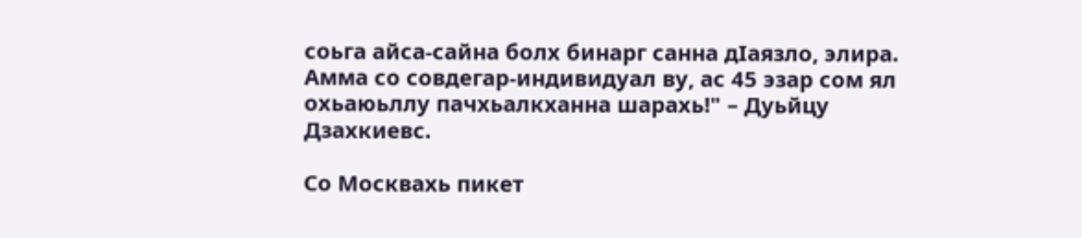соьга айса-сайна болх бинарг санна дIаязло, элира. Амма со совдегар-индивидуал ву, ас 45 эзар сом ял охьаюьллу пачхьалкханна шарахь!" – Дуьйцу Дзахкиевс.

Со Москвахь пикет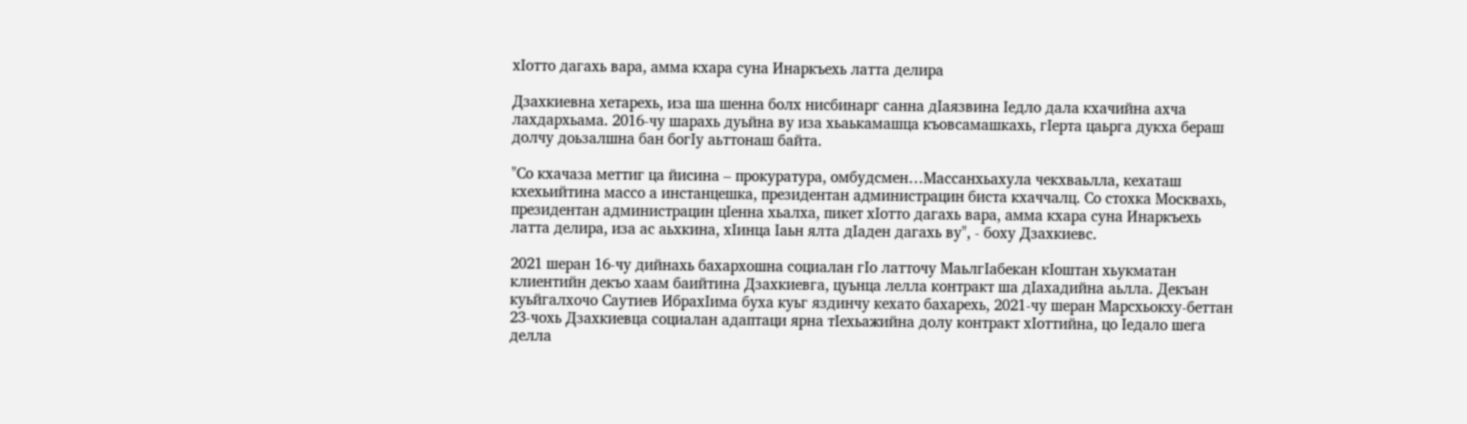хIотто дагахь вара, амма кхара суна Инаркъехь латта делира

Дзахкиевна хетарехь, иза ша шенна болх нисбинарг санна дIаязвина Iедло дала кхачийна ахча лахдархьама. 2016-чу шарахь дуьйна ву иза хьаькамашца къовсамашкахь, гIерта цаьрга дукха бераш долчу доьзалшна бан богIу аьттонаш байта.

"Со кхачаза меттиг ца йисина – прокуратура, омбудсмен…Массанхьахула чекхваьлла, кехаташ кхехьийтина массо а инстанцешка, президентан администрацин биста кхаччалц. Со стохка Москвахь, президентан администрацин цIенна хьалха, пикет хIотто дагахь вара, амма кхара суна Инаркъехь латта делира, иза ас аьхкина, хIинца Iаьн ялта дIаден дагахь ву", - боху Дзахкиевс.

2021 шеран 16-чу дийнахь бахархошна социалан гIо латточу МаьлгIабекан кIоштан хьукматан клиентийн декъо хаам баийтина Дзахкиевга, цуьнца лелла контракт ша дIахадийна аьлла. Декъан куьйгалхочо Саутиев ИбрахIима буха куьг яздинчу кехато бахарехь, 2021-чу шеран Марсхьокху-беттан 23-чохь Дзахкиевца социалан адаптаци ярна тIехьажийна долу контракт хIоттийна, цо Iедало шега делла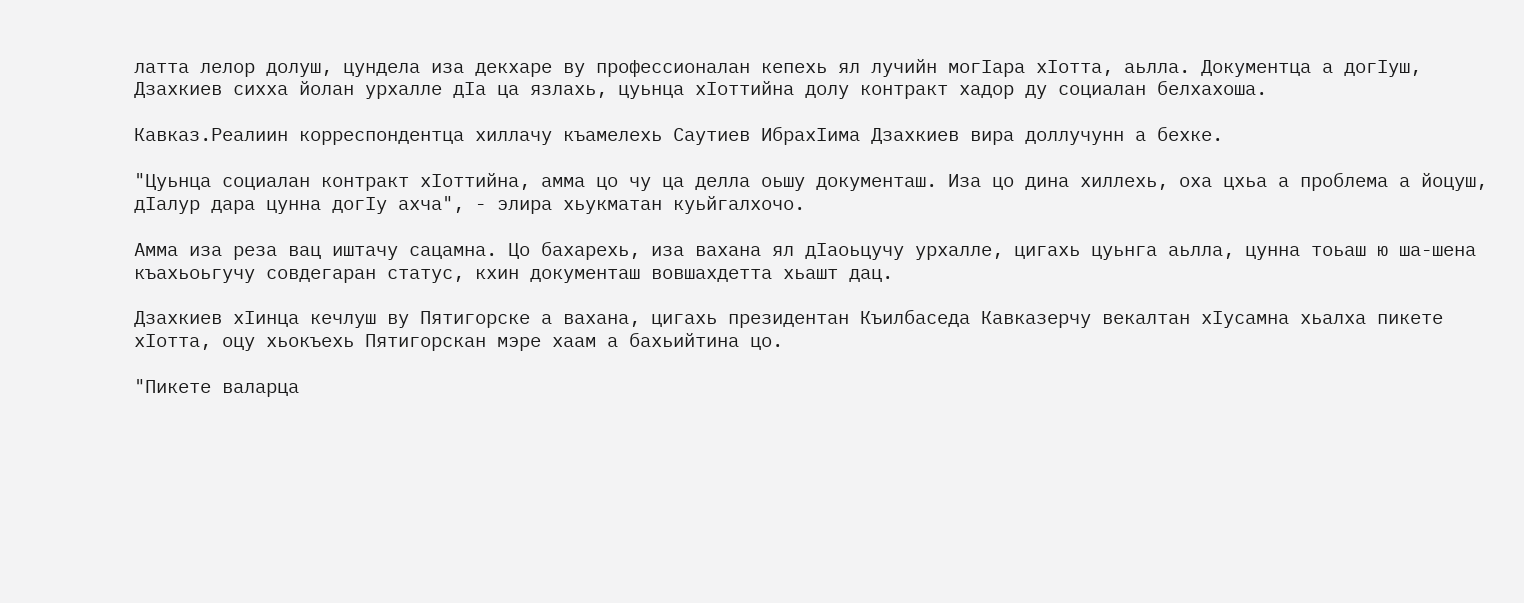латта лелор долуш, цундела иза декхаре ву профессионалан кепехь ял лучийн могIара хIотта, аьлла. Документца а догIуш, Дзахкиев сихха йолан урхалле дIа ца язлахь, цуьнца хIоттийна долу контракт хадор ду социалан белхахоша.

Кавказ.Реалиин корреспондентца хиллачу къамелехь Саутиев ИбрахIима Дзахкиев вира доллучунн а бехке.

"Цуьнца социалан контракт хIоттийна, амма цо чу ца делла оьшу документаш. Иза цо дина хиллехь, оха цхьа а проблема а йоцуш, дIалур дара цунна догIу ахча", - элира хьукматан куьйгалхочо.

Амма иза реза вац иштачу сацамна. Цо бахарехь, иза вахана ял дIаоьцучу урхалле, цигахь цуьнга аьлла, цунна тоьаш ю ша-шена къахьоьгучу совдегаран статус, кхин документаш вовшахдетта хьашт дац.

Дзахкиев хIинца кечлуш ву Пятигорске а вахана, цигахь президентан Къилбаседа Кавказерчу векалтан хIусамна хьалха пикете хIотта, оцу хьокъехь Пятигорскан мэре хаам а бахьийтина цо.

"Пикете валарца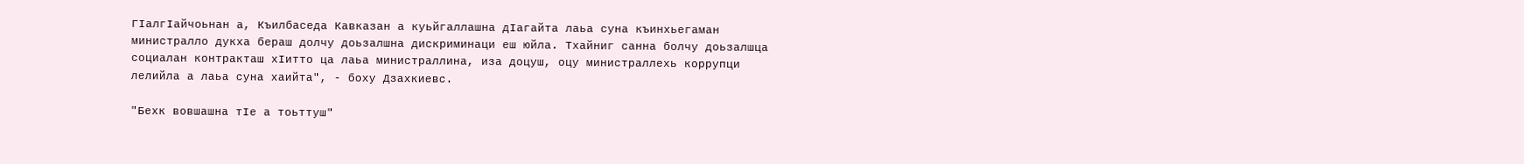ГIалгIайчоьнан а, Къилбаседа Кавказан а куьйгаллашна дIагайта лаьа суна къинхьегаман министралло дукха бераш долчу доьзалшна дискриминаци еш юйла. Тхайниг санна болчу доьзалшца социалан контракташ хIитто ца лаьа министраллина, иза доцуш, оцу министраллехь коррупци лелийла а лаьа суна хаийта", - боху Дзахкиевс.

"Бехк вовшашна тIе а тоьттуш"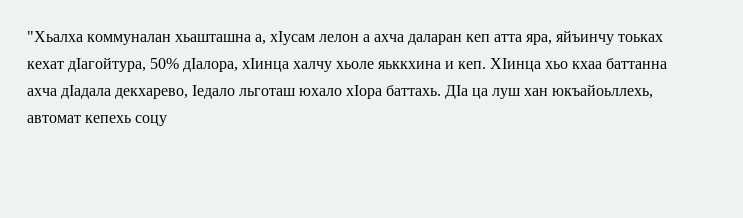"Хьалха коммуналан хьашташна а, хIусам лелон а ахча даларан кеп атта яра, яйъинчу тоьках кехат дIагойтура, 50% дIалора, хIинца халчу хьоле яьккхина и кеп. ХIинца хьо кхаа баттанна ахча дIадала декхарево, Iедало льготаш юхало хIора баттахь. ДIа ца луш хан юкъайоьллехь, автомат кепехь соцу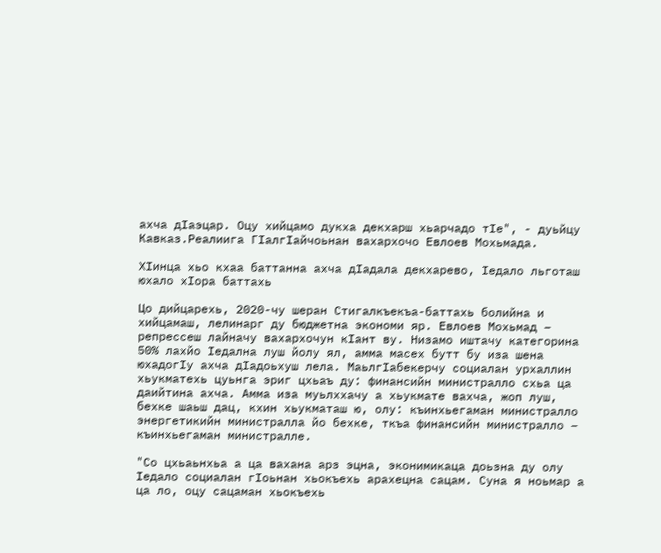ахча дIаэцар. Оцу хийцамо дукха декхарш хьарчадо тIе", - дуьйцу Кавказ.Реалиига ГIалгIайчоьнан вахархочо Евлоев Мохьмада.

ХIинца хьо кхаа баттанна ахча дIадала декхарево, Iедало льготаш юхало хIора баттахь

Цо дийцарехь, 2020-чу шеран Стигалкъекъа-баттахь болийна и хийцамаш, лелинарг ду бюджетна экономи яр. Евлоев Мохьмад – репрессеш лайначу вахархочун кIант ву. Низамо иштачу категорина 50% лахйо Iедална луш йолу ял, амма масех бутт бу иза шена юхадогIу ахча дIадоьхуш лела. МаьлгIабекерчу социалан урхаллин хьукматехь цуьнга эриг цхьаъ ду: финансийн министралло схьа ца даийтина ахча. Амма иза муьлххачу а хьукмате вахча, жоп луш, бехке шаьш дац, кхин хьукматаш ю, олу: къинхьегаман министралло энергетикийн министралла йо бехке, ткъа финансийн министралло – къинхьегаман министралле.

"Со цхьаьнхьа а ца вахана арз эцна, эконимикаца доьзна ду олу Iедало социалан гIоьнан хьокъехь арахецна сацам. Суна я ноьмар а ца ло, оцу сацаман хьокъехь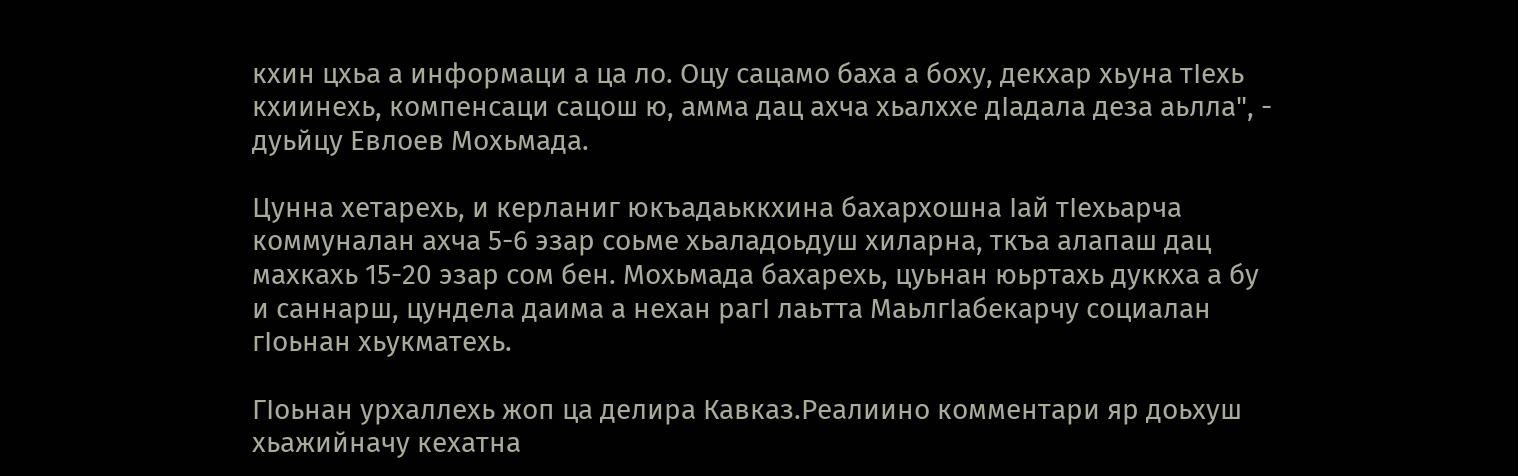кхин цхьа а информаци а ца ло. Оцу сацамо баха а боху, декхар хьуна тIехь кхиинехь, компенсаци сацош ю, амма дац ахча хьалххе дIадала деза аьлла", - дуьйцу Евлоев Мохьмада.

Цунна хетарехь, и керланиг юкъадаьккхина бахархошна Iай тIехьарча коммуналан ахча 5-6 эзар соьме хьаладоьдуш хиларна, ткъа алапаш дац махкахь 15-20 эзар сом бен. Мохьмада бахарехь, цуьнан юьртахь дуккха а бу и саннарш, цундела даима а нехан рагI лаьтта МаьлгIабекарчу социалан гIоьнан хьукматехь.

ГIоьнан урхаллехь жоп ца делира Кавказ.Реалиино комментари яр доьхуш хьажийначу кехатна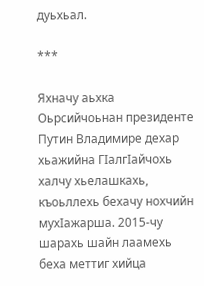дуьхьал.

***

Яхначу аьхка Оьрсийчоьнан президенте Путин Владимире дехар хьажийна ГIалгIайчохь халчу хьелашкахь, къоьллехь бехачу нохчийн мухIажарша. 2015-чу шарахь шайн лаамехь беха меттиг хийца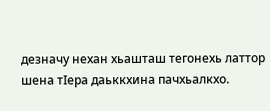дезначу нехан хьашташ тегонехь латтор шена тIера даьккхина пачхьалкхо.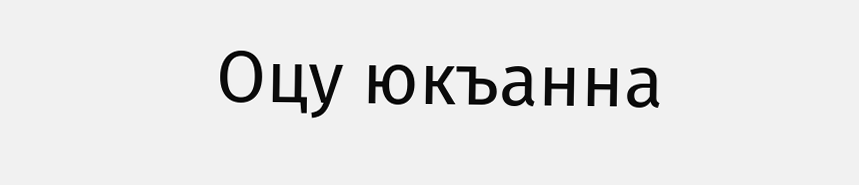Оцу юкъанна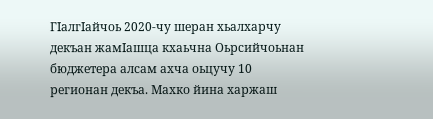ГIалгIайчоь 2020-чу шеран хьалхарчу декъан жамIашца кхаьчна Оьрсийчоьнан бюджетера алсам ахча оьцучу 10 регионан декъа. Махко йина харжаш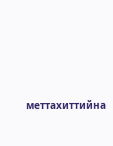меттахиттийна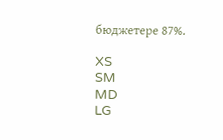бюджетере 87%.

XS
SM
MD
LG